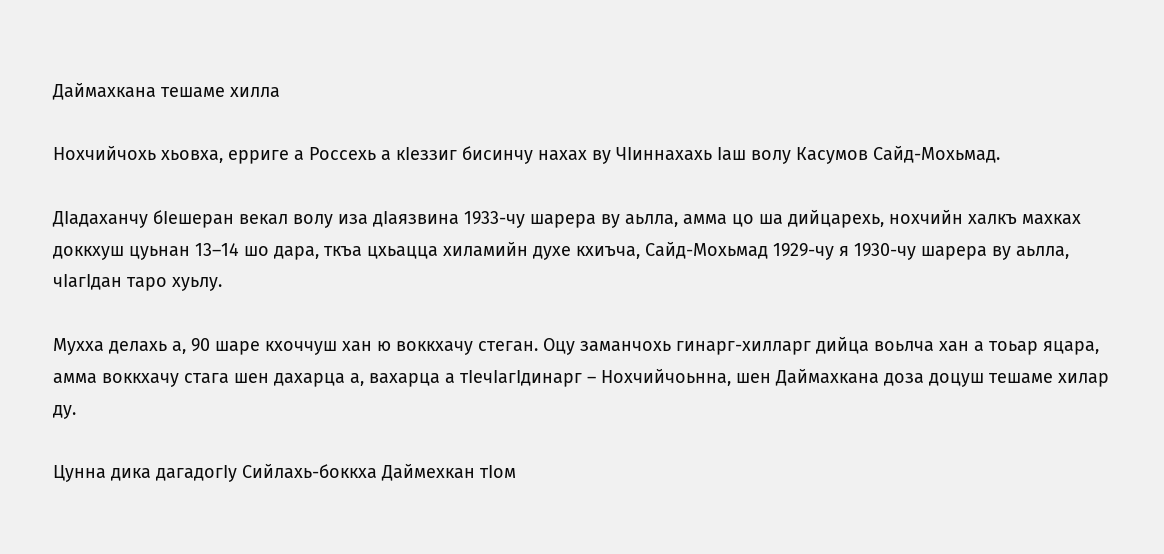Даймахкана тешаме хилла

Нохчийчохь хьовха, ерриге а Россехь а кIеззиг бисинчу нахах ву ЧIиннахахь Iаш волу Касумов Сайд-Мохьмад.

ДIадаханчу бIешеран векал волу иза дIаязвина 1933-чу шарера ву аьлла, амма цо ша дийцарехь, нохчийн халкъ махках доккхуш цуьнан 13–14 шо дара, ткъа цхьацца хиламийн духе кхиъча, Сайд-Мохьмад 1929-чу я 1930-чу шарера ву аьлла, чIагIдан таро хуьлу.

Мухха делахь а, 90 шаре кхоччуш хан ю воккхачу стеган. Оцу заманчохь гинарг-хилларг дийца воьлча хан а тоьар яцара, амма воккхачу стага шен дахарца а, вахарца а тIечIагIдинарг – Нохчийчоьнна, шен Даймахкана доза доцуш тешаме хилар ду.

Цунна дика дагадогIу Сийлахь-боккха Даймехкан тIом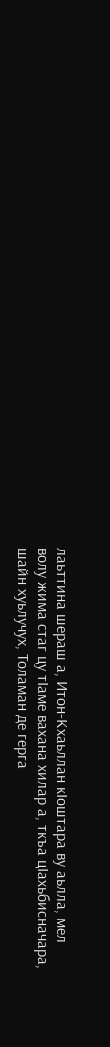лаьттина шераш а, Итон-Кхаьллан кIоштара ву аьлла, мел волу жима стаг цу тIаме вахана хилар а, ткъа цIахьбисначара, шайн хуьлучух, Толаман де герга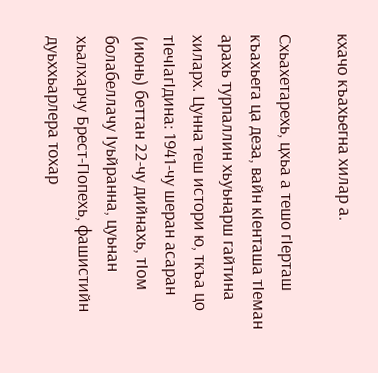кхачо къахьегна хилар а.

Схьахетарехь, цхьа а тешо гIерташ къахьега ца деза, вайн кIенташа тIеман арахь турпаллин хьуьнарш гайтина хиларх. Цунна теш истори ю, ткъа цо тIечIагIдина: 1941-чу шеран асаран (июнь) беттан 22-чу дийнахь, тIом болабеллачу Iуьйранна, цуьнан хьалхарчу Брест-ГIопехь, фашистийн дуьххьарлера тохар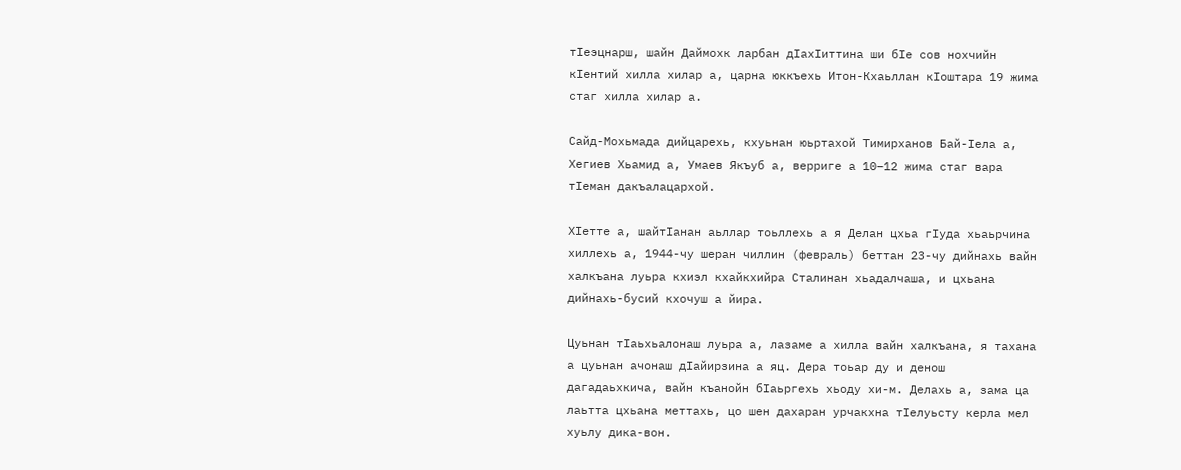тIеэцнарш, шайн Даймохк ларбан дIахIиттина ши бIе сов нохчийн кIентий хилла хилар а, царна юккъехь Итон-Кхаьллан кIоштара 19 жима стаг хилла хилар а.

Сайд-Мохьмада дийцарехь, кхуьнан юьртахой Тимирханов Бай-Iела а, Хегиев Хьамид а, Умаев Якъуб а, верриге а 10–12 жима стаг вара тIеман дакъалацархой.

ХIетте а, шайтIанан аьллар тоьллехь а я Делан цхьа гIуда хьаьрчина хиллехь а, 1944-чу шеран чиллин (февраль) беттан 23-чу дийнахь вайн халкъана луьра кхиэл кхайкхийра Сталинан хьадалчаша, и цхьана дийнахь-бусий кхочуш а йира.

Цуьнан тIаьхьалонаш луьра а, лазаме а хилла вайн халкъана, я тахана а цуьнан ачонаш дIайирзина а яц. Дера тоьар ду и денош дагадаьхкича, вайн къанойн бIаьргехь хьоду хи-м. Делахь а, зама ца лаьтта цхьана меттахь, цо шен дахаран урчакхна тIелуьсту керла мел хуьлу дика-вон.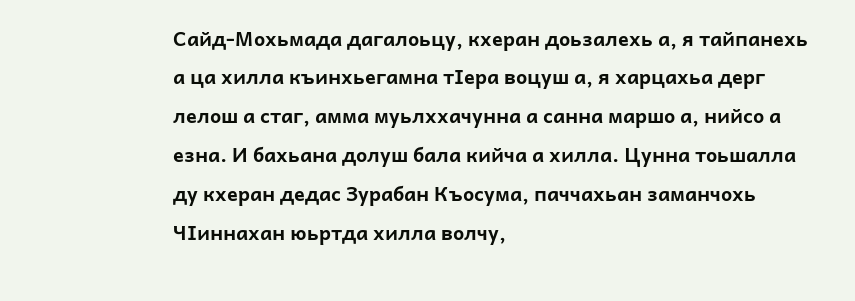Сайд-Мохьмада дагалоьцу, кхеран доьзалехь а, я тайпанехь а ца хилла къинхьегамна тIера воцуш а, я харцахьа дерг лелош а стаг, амма муьлххачунна а санна маршо а, нийсо а езна. И бахьана долуш бала кийча а хилла. Цунна тоьшалла ду кхеран дедас Зурабан Къосума, паччахьан заманчохь ЧIиннахан юьртда хилла волчу,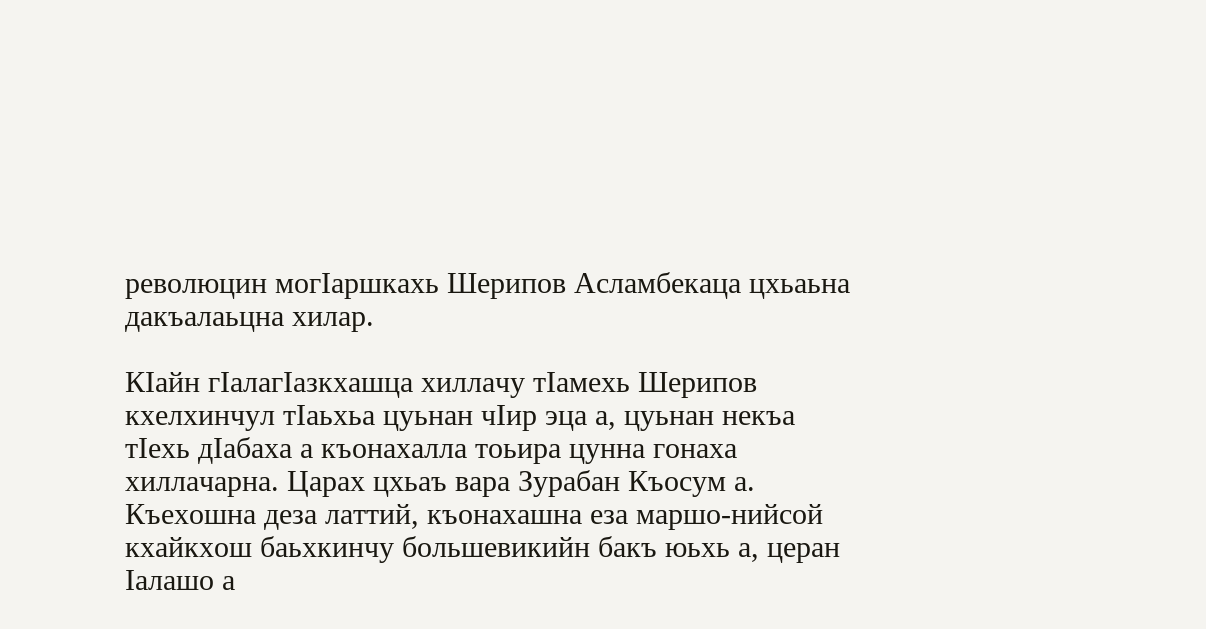революцин могIаршкахь Шерипов Асламбекаца цхьаьна дакъалаьцна хилар.

КIайн гIалагIазкхашца хиллачу тIамехь Шерипов кхелхинчул тIаьхьа цуьнан чIир эца а, цуьнан некъа тIехь дIабаха а къонахалла тоьира цунна гонаха хиллачарна. Царах цхьаъ вара Зурабан Къосум а. Къехошна деза латтий, къонахашна еза маршо-нийсой кхайкхош баьхкинчу большевикийн бакъ юьхь а, церан Iалашо а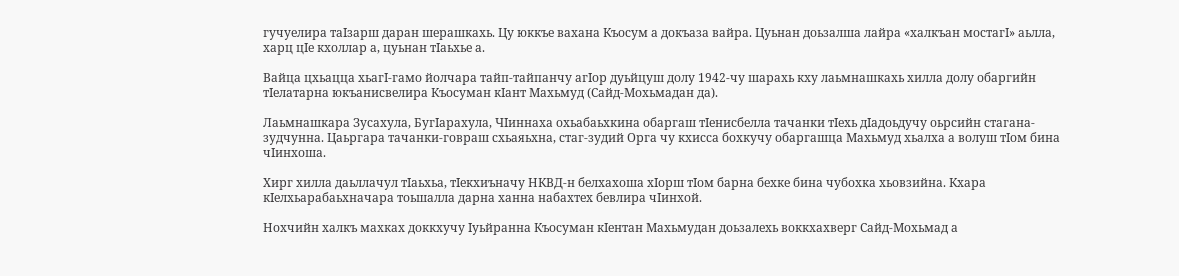гучуелира таIзарш даран шерашкахь. Цу юккъе вахана Къосум а докъаза вайра. Цуьнан доьзалша лайра «халкъан мостагI» аьлла, харц цIе кхоллар а, цуьнан тIаьхье а.

Вайца цхьацца хьагI-гамо йолчара тайп-тайпанчу агIор дуьйцуш долу 1942-чу шарахь кху лаьмнашкахь хилла долу обаргийн тIелатарна юкъанисвелира Къосуман кIант Махьмуд (Сайд-Мохьмадан да).

Лаьмнашкара Зусахула, БугIарахула, ЧIиннаха охьабаьхкина обаргаш тIенисбелла тачанки тIехь дIадоьдучу оьрсийн стагана-зудчунна. Цаьргара тачанки-говраш схьаяьхна, стаг-зудий Орга чу кхисса бохкучу обаргашца Махьмуд хьалха а волуш тIом бина чIинхоша.

Хирг хилла даьллачул тIаьхьа, тIекхиъначу НКВД-н белхахоша хIорш тIом барна бехке бина чубохка хьовзийна. Кхара кIелхьарабаьхначара тоьшалла дарна ханна набахтех бевлира чIинхой.

Нохчийн халкъ махках доккхучу Iуьйранна Къосуман кIентан Махьмудан доьзалехь воккхахверг Сайд-Мохьмад а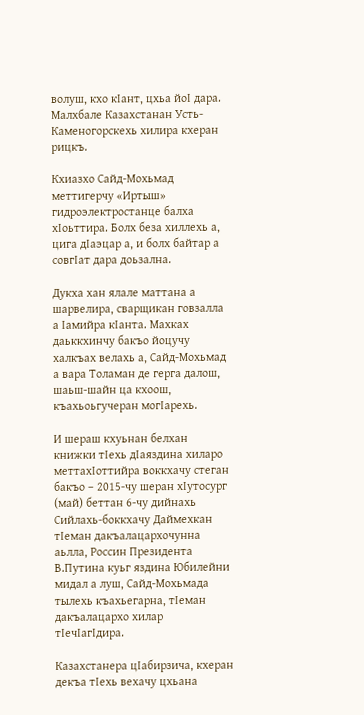волуш, кхо кIант, цхьа йоI дара. Малхбале Казахстанан Усть-Каменогорскехь хилира кхеран рицкъ.

Кхиазхо Сайд-Мохьмад меттигерчу «Иртыш» гидроэлектростанце балха хIоьттира. Болх беза хиллехь а, цига дIаэцар а, и болх байтар а совгIат дара доьзална.

Дукха хан ялале маттана а шарвелира, сварщикан говзалла а Iамийра кIанта. Махках даьккхинчу бакъо йоцучу халкъах велахь а, Сайд-Мохьмад а вара Толаман де герга далош, шаьш-шайн ца кхоош, къахьоьгучеран могIарехь.

И шераш кхуьнан белхан книжки тIехь дIаяздина хиларо меттахIоттийра воккхачу стеган бакъо – 2015-чу шеран хIутосург (май) беттан 6-чу дийнахь Сийлахь-боккхачу Даймехкан тIеман дакъалацархочунна аьлла, Россин Президента В.Путина куьг яздина Юбилейни мидал а луш, Сайд-Мохьмада тылехь къахьегарна, тIеман дакъалацархо хилар тIечIагIдира.

Казахстанера цIабирзича, кхеран декъа тIехь вехачу цхьана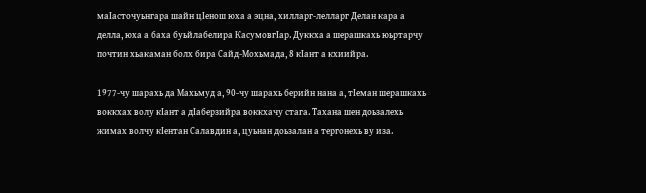маIасточуьнгара шайн цIенош юха а эцна, хилларг-лелларг Делан кара а делла, юха а баха буьйлабелира КасумовгIар. Дуккха а шерашкахь юьртарчу почтин хьакаман болх бира Сайд-Мохьмада, 8 кIант а кхиийра.

1977-чу шарахь да Махьмуд а, 90-чу шарахь берийн нана а, тIеман шерашкахь воккхах волу кIант а дIаберзийра воккхачу стага. Тахана шен доьзалехь жимах волчу кIентан Салавдин а, цуьнан доьзалан а тергонехь ву иза.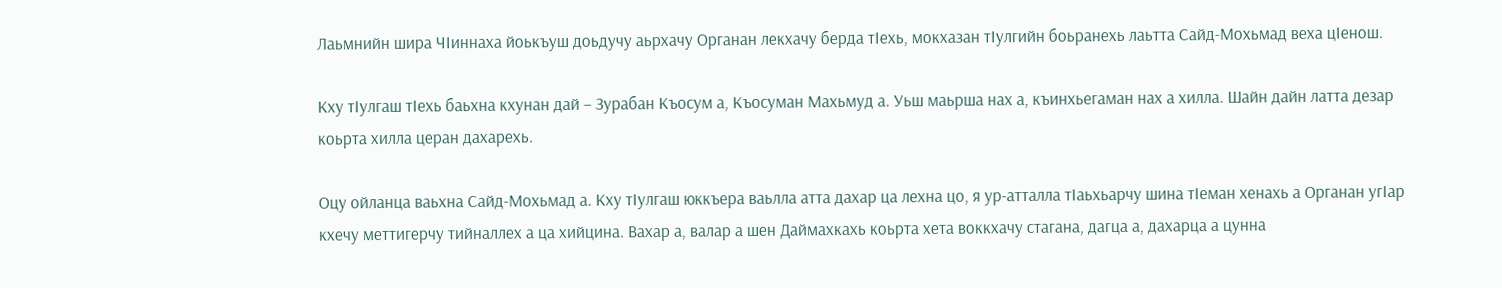Лаьмнийн шира ЧIиннаха йоькъуш доьдучу аьрхачу Органан лекхачу берда тIехь, мокхазан тIулгийн боьранехь лаьтта Сайд-Мохьмад веха цIенош.

Кху тIулгаш тIехь баьхна кхунан дай – Зурабан Къосум а, Къосуман Махьмуд а. Уьш маьрша нах а, къинхьегаман нах а хилла. Шайн дайн латта дезар коьрта хилла церан дахарехь.

Оцу ойланца ваьхна Сайд-Мохьмад а. Кху тIулгаш юккъера ваьлла атта дахар ца лехна цо, я ур-атталла тIаьхьарчу шина тIеман хенахь а Органан угIар кхечу меттигерчу тийналлех а ца хийцина. Вахар а, валар а шен Даймахкахь коьрта хета воккхачу стагана, дагца а, дахарца а цунна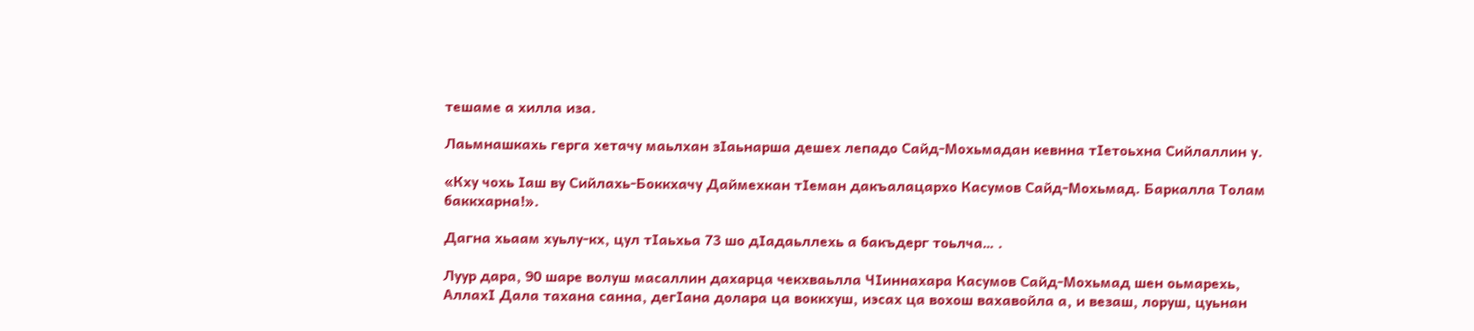тешаме а хилла иза.

Лаьмнашкахь герга хетачу маьлхан зIаьнарша дешех лепадо Сайд-Мохьмадан кевнна тIетоьхна Сийлаллин у.

«Кху чохь Iаш ву Сийлахь-Боккхачу Даймехкан тIеман дакъалацархо Касумов Сайд-Мохьмад. Баркалла Толам баккхарна!».

Дагна хьаам хуьлу-кх, цул тIаьхьа 73 шо дIадаьллехь а бакъдерг тоьлча… .

Луур дара, 90 шаре волуш масаллин дахарца чекхваьлла ЧIиннахара Касумов Сайд-Мохьмад шен оьмарехь, АллахI Дала тахана санна, дегIана долара ца воккхуш, иэсах ца вохош вахавойла а, и везаш, лоруш, цуьнан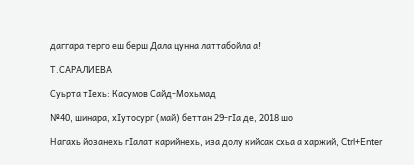даггара терго еш берш Дала цунна латтабойла а!

Т.САРАЛИЕВА

Суьрта тIехь: Касумов Сайд-Мохьмад

№40, шинара, хIутосург (май) беттан 29-гIа де, 2018 шо

Нагахь йозанехь гIалат карийнехь, иза долу кийсак схьа а харжий, Ctrl+Enter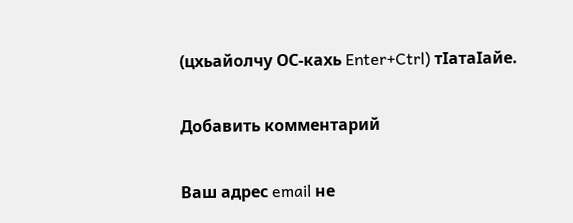(цхьайолчу ОС-кахь Enter+Ctrl) тIатаIайе.

Добавить комментарий

Ваш адрес email не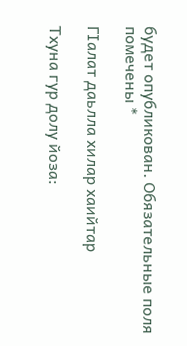будет опубликован. Обязательные поля помечены *

ГIалат даьлла хилар хаийтар

Тхуна гур долу йоза: